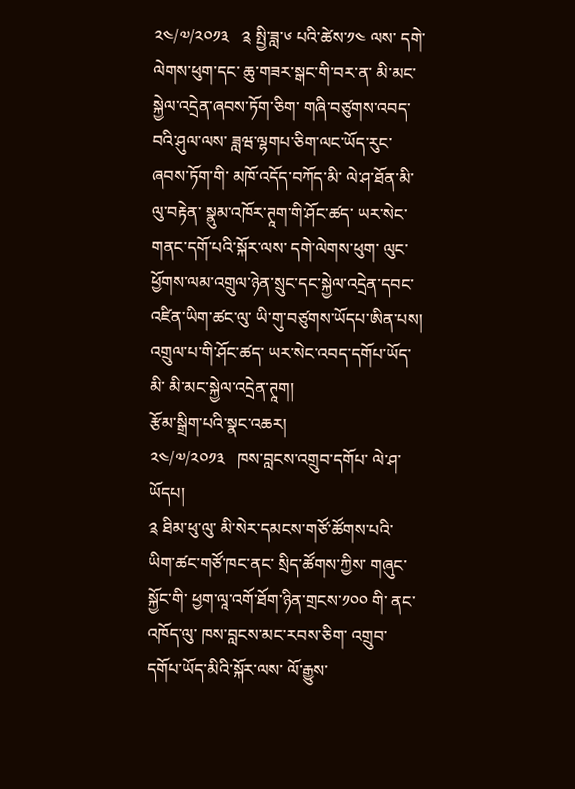༢༤/༧/༢༠༡༣   ༉ སྤྱི་ཟླ་༦ པའི་ཚེས་༡༤ ལས་ དགེ་ལེགས་ཕུག་དང་ ཆུ་གཟར་སྒང་གི་བར་ན་ མི་མང་སྐྱེལ་འདྲེན་ཞབས་ཏོག་ཅིག་ གཞི་བཙུགས་འབད་བའི་ཤུལ་ལས་ ཟླཝ་ལྷགཔ་ཅིག་ལང་ཡོད་རུང་ ཞབས་ཏོག་གི་ མཁོ་འདོད་བཀོད་མི་ ལེ་ཤ་ཐོན་མི་ལུ་བརྟེན་ སྣུམ་འཁོར་ཊཱག་གི་ཤོང་ཚད་ ཡར་སེང་གནང་དགོ་པའི་སྐོར་ལས་ དགེ་ལེགས་ཕུག་ ལུང་ཕྱོགས་ལམ་འགྲུལ་ཉེན་སྲུང་དང་སྐྱེལ་འདྲེན་དབང་འཛིན་ཡིག་ཚང་ལུ་ ཡི་གུ་བཙུགས་ཡོདཔ་ཨིན་པས།
འགྲུལ་པ་གི་ཤོང་ཚད་ ཡར་སེང་འབད་དགོཔ་ཡོད་མི་ མི་མང་སྐྱེལ་འདྲེན་ཊཱག།
རྩོམ་སྒྲིག་པའི་སྣང་འཆར།
༢༤/༧/༢༠༡༣   ཁས་བླངས་འགྲུབ་དགོཔ་ ལེ་ཤ་ཡོདཔ།
༉ ཐིམ་ཕུ་ལུ་ མི་སེར་དམངས་གཙོ་ཚོགས་པའི་ ཡིག་ཚང་གཙོ་ཁང་ནང་ སྲིད་ཚོགས་ཀྱིས་ གཞུང་སྐྱོང་གི་ ཕྱག་ལཱ་འགོ་ཐོག་ཉིན་གྲངས་༡༠༠ གི་ ནང་འཁོད་ལུ་ ཁས་བླངས་མང་རབས་ཅིག་ འགྲུབ་དགོཔ་ཡོད་མིའི་སྐོར་ལས་ ལོ་རྒྱུས་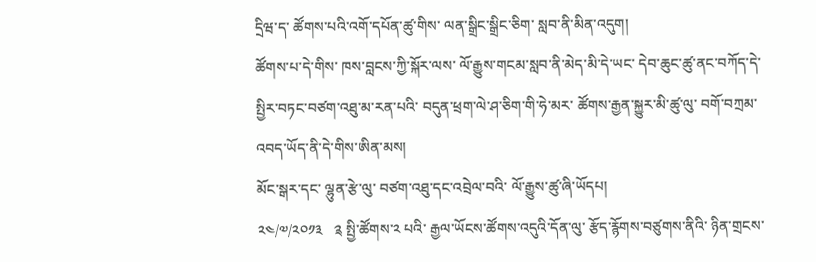དྲིཝ་ད་ ཚོགས་པའི་འགོ་དཔོན་ཚུ་གིས་ ལན་སྒྲིང་སྒྲིང་ཅིག་ སླབ་ནི་མིན་འདུག།
ཚོགས་པ་དེ་གིས་ ཁས་བླངས་ཀྱི་སྐོར་ལས་ ལོ་རྒྱུས་གངམ་སླབ་ནི་མེད་མི་དེ་ཡང་ དེབ་ཆུང་ཚུ་ནང་བཀོད་དེ་ སྤྱིར་བཏང་བཙག་འཐུ་མ་རན་པའི་ བདུན་ཕྲག་ལེ་ཤ་ཅིག་གི་ཧེ་མར་ ཚོགས་རྒྱན་སྐྱུར་མི་ཚུ་ལུ་ བགོ་བཀྲམ་འབད་ཡོད་ནི་དེ་གིས་ཨིན་མས།
མོང་སྒར་དང་ ལྷུན་རྩེ་ལུ་ བཙག་འཐུ་དང་འབྲེལ་བའི་ ལོ་རྒྱུས་ཚུ་ཞི་ཡོདཔ།
༢༤/༧/༢༠༡༣   ༉ སྤྱི་ཚོགས་༢ པའི་ རྒྱལ་ཡོངས་ཚོགས་འདུའི་དོན་ལུ་ རྩོད་རྙོགས་བཙུགས་ནིའི་ ཉིན་གྲངས་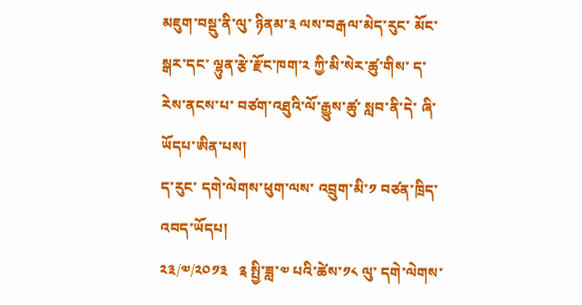མཇུག་བསྡུ་ནི་ལུ་ ཉིནམ་༣ ལས་བརྒལ་མེད་རུང་ མོང་སྒར་དང་ ལྷུན་རྩེ་རྫོང་ཁག་༢ ཀྱི་མི་སེར་ཚུ་གིས་ ད་རེས་ནངས་པ་ བཙག་འཐུའི་ལོ་རྒྱུས་ཚུ་ སླབ་ནི་དེ་ ཞི་ཡོདཔ་ཨིན་པས།
ད་རུང་ དགེ་ལེགས་ཕུག་ལས་ འབྲུག་མི་༡ བཙན་ཁྲིད་འབད་ཡོདཔ།
༢༣/༧/༢༠༡༣   ༉ སྤྱི་ཟླ་༧ པའི་ཚེས་༡༨ ལུ་ དགེ་ལེགས་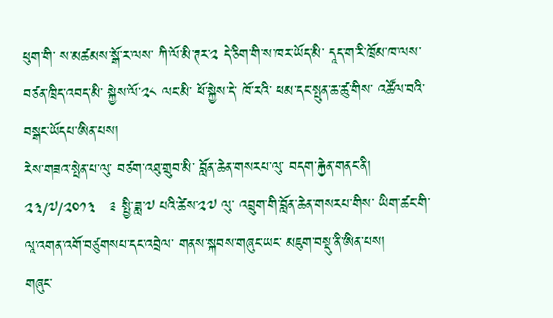ཕུག་གི་ ས་མཚམས་སྒོ་ར་ལས་ ཀི་ལོ་མི་ཊར་༢ དེ་ཅིག་གི་ས་ཁར་ཡོད་མི་ དཱད་ག་རི་ཁྲོམ་ཁ་ལས་ བཙན་ཁྲིད་འབད་མི་ སྐྱེས་ལོ་༢༨ ལང་མི་ ཕོ་སྐྱེས་དེ་ ཁོ་རའི་ ཕམ་དང་སྤུན་ཆ་ཚུ་གིས་ འཚོལ་བའི་བསྒང་ཡོདཔ་ཨིན་པས།
རེས་གཟའ་སྤེན་པ་ལུ་ བཙག་འཐུ་གྲུབ་མི་ བློན་ཆེན་གསརཔ་ལུ་ བདག་རྐྱེན་གནང་ནི།
༢༣/༧/༢༠༡༣   ༉ སྤྱི་ཟླ་༧ པའི་ཚེས་༢༧ ལུ་ འབྲུག་གི་བློན་ཆེན་གསརཔ་གིས་ ཡིག་ཚང་གི་ ལཱ་འགན་འགོ་བཙུགསཔ་དང་འབྲེལ་ གནས་སྐབས་གཞུང་ཡང་ མཇུག་བསྡུ་ནི་ཨིན་པས།
གཞུང་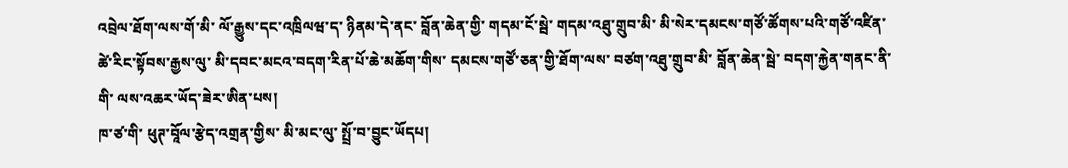འབྲེལ་ཐོག་ལས་གོ་མི་ ལོ་རྒྱུས་དང་འཁྲིལཝ་ད་ ཉིནམ་དེ་ནང་ བློན་ཆེན་གྱི་ གདམ་ངོ་སྦེ་ གདམ་འཐུ་གྲུབ་མི་ མི་སེར་དམངས་གཙོ་ཚོགས་པའི་གཙོ་འཛིན་ ཚེ་རིང་སྟོབས་རྒྱས་ལུ་ མི་དབང་མངའ་བདག་རིན་པོ་ཆེ་མཆོག་གིས་ དམངས་གཙོ་ཅན་གྱི་ཐོག་ལས་ བཙག་འཐུ་གྲུབ་མི་ བློན་ཆེན་སྦེ་ བདག་རྐྱེན་གནང་ནི་གི་ ལས་འཆར་ཡོད་ཟེར་ཨིན་པས།
ཁ་ཙ་གི་ ཕུཊ་བཱོལ་རྩེད་འགྲན་གྱིས་ མི་མང་ལུ་ སྤྲོ་བ་བྱུང་ཡོདཔ།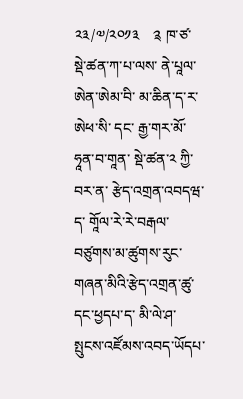༢༣/༧/༢༠༡༣    ༉ ཁ་ཙ་ སྡེ་ཚན་ཀ་པ་ལས་ ནེ་པཱལ་ཨེན་ཨེམ་བི་ མ་ཆིན་ད་ར་ ཨེཕ་སི་ དང་ རྒྱ་གར་མོ་ཧཱན་བ་གཱན་ སྡེ་ཚན་༢ ཀྱི་བར་ན་ རྩེད་འགྲན་འབདཝ་ད་ གཱོལ་རེ་རེ་བརྒལ་བཙུགས་མ་ཚུགས་རུང་ གཞན་མིའི་རྩེད་འགྲན་ཚུ་དང་ཕྱདཔ་ད་ མི་ལེ་ཤ་ སྤུངས་འཛོམས་འབད་ཡོདཔ་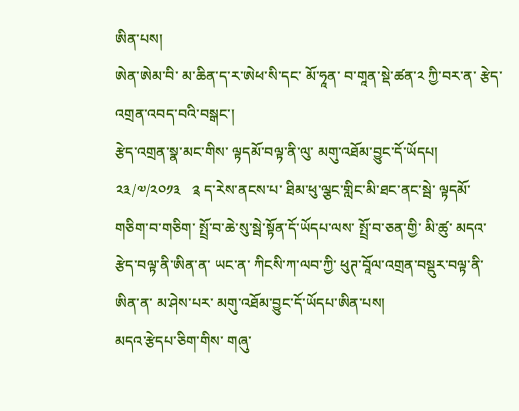ཨིན་པས།
ཨེན་ཨེམ་བི་ མ་ཆིན་ད་ར་ཨེཕ་སི་དང་ མོ་ཧཱན་ བ་གཱན་སྡེ་ཚན་༢ ཀྱི་བར་ན་ རྩེད་འགྲན་འབད་བའི་བསྒང་།
རྩེད་འགྲན་སྣ་མང་གིས་ ལྟདམོ་བལྟ་ནི་ལུ་ མགུ་འཐོམ་བྱུང་དོ་ཡོདཔ།
༢༣/༧/༢༠༡༣   ༉ ད་རེས་ནངས་པ་ ཐིམ་ཕུ་ལྕང་གླིང་མི་ཐང་ནང་སྦེ་ ལྟདམོ་གཅིག་བ་གཅིག་ སྤྲོ་བ་ཆེ་སུ་སྦེ་སྟོན་དོ་ཡོདཔ་ལས་ སྤྲོ་བ་ཅན་གྱི་ མི་ཚུ་ མདའ་རྩེད་བལྟ་ནི་ཨིན་ན་ ཡང་ན་ ཀིངསི་ཀ་ལབ་ཀྱི་ ཕུཊ་བཱོལ་འགྲན་བསྡུར་བལྟ་ནི་ཨིན་ན་ མ་ཤེས་པར་ མགུ་འཐོམ་བྱུང་དོ་ཡོདཔ་ཨིན་པས།
མདའ་རྩེདཔ་ཅིག་གིས་ གཞུ་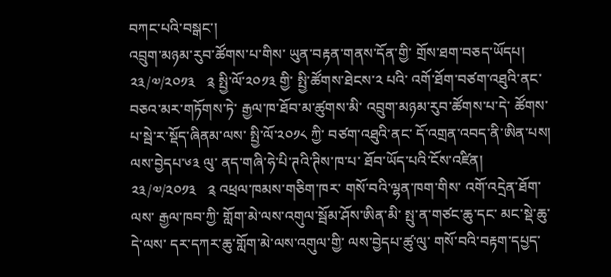བཀང་པའི་བསྒང་།
འབྲུག་མཉམ་རུབ་ཚོགས་པ་གིས་ ཡུན་བརྟན་གནས་དོན་གྱི་ གྲོས་ཐག་བཅད་ཡོདཔ།
༢༣/༧/༢༠༡༣   ༉ སྤྱི་ལོ་༢༠༡༣ གྱི་ སྤྱི་ཚོགས་ཐེངས་༢ པའི་ འགོ་ཐོག་བཙག་འཐུའི་ནང་བཅའ་མར་གཏོགས་ཏེ་ རྒྱལ་ཁ་ཐོབ་མ་ཚུགས་མི་ འབྲུག་མཉམ་རུབ་ཚོགས་པ་དེ་ ཚོགས་པ་སྦེ་ར་སྡོད་ཞིནམ་ལས་ སྤྱི་ལོ་༢༠༡༨ ཀྱི་ བཙག་འཐུའི་ནང་ དོ་འགྲན་འབད་ནི་ཨིན་པས།
ལས་བྱེདཔ་༦༣ ལུ་ ནད་གཞི་ཧེ་པི་ཊའི་ཊིས་ཁ་པ་ ཐོབ་ཡོད་པའི་ངོས་འཛིན།
༢༣/༧/༢༠༡༣   ༉ འཕྲལ་ཁམས་གཅིག་ཁར་ གསོ་བའི་ལྷན་ཁག་གིས་ འགོ་འདྲེན་ཐོག་ལས་ རྒྱལ་ཁབ་ཀྱི་ གློག་མེ་ལས་འགུལ་སྦོམ་ཤོས་ཨིན་མི་ སྤུ་ན་གཙང་ཆུ་དང་ མང་སྡེ་ཆུ་ དེ་ལས་ དར་དཀར་ཆུ་གློག་མེ་ལས་འགུལ་གྱི་ ལས་བྱེདཔ་ཚུ་ལུ་ གསོ་བའི་བརྟག་དཔྱད་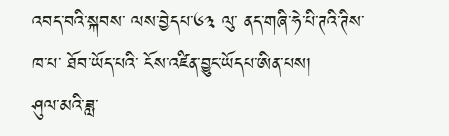འབད་བའི་སྐབས་ ལས་བྱེདཔ་༦༣ ལུ་ ནད་གཞི་ཧེ་པི་ཊའི་ཊིས་ཁ་པ་ ཐོབ་ཡོད་པའི་ ངོས་འཛིན་བྱུང་ཡོདཔ་ཨིན་པས།
ཤུལ་མའི་ཟླ་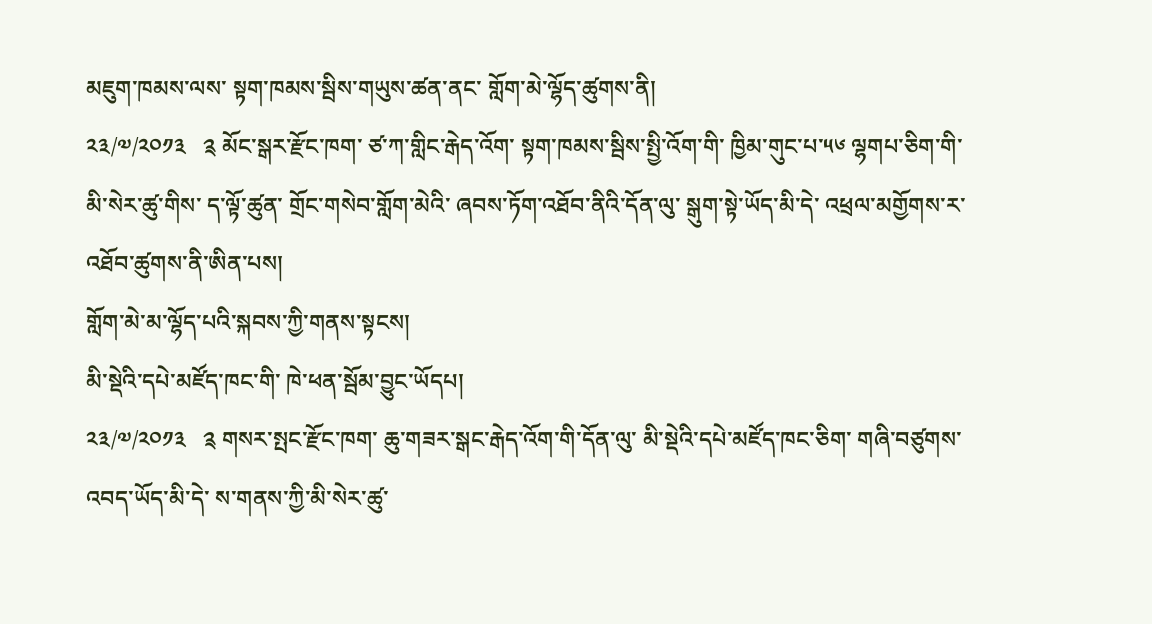མཇུག་ཁམས་ལས་ སྟག་ཁམས་སྦིས་གཡུས་ཚན་ནང་ གློག་མེ་ལྷོད་ཚུགས་ནི།
༢༣/༧/༢༠༡༣   ༉ མོང་སྒར་རྫོང་ཁག་ ཙ་ཀ་གླིང་རྒེད་འོག་ སྟག་ཁམས་སྦིས་སྤྱི་འོག་གི་ ཁྱིམ་གུང་པ་༥༦ ལྷགཔ་ཅིག་གི་ མི་སེར་ཚུ་གིས་ ད་ལྟོ་ཚུན་ གྲོང་གསེབ་གློག་མེའི་ ཞབས་ཏོག་འཐོབ་ནིའི་དོན་ལུ་ སྒུག་སྟེ་ཡོད་མི་དེ་ འཕྲལ་མགྱོགས་ར་ འཐོབ་ཚུགས་ནི་ཨིན་པས།
གློག་མེ་མ་ལྷོད་པའི་སྐབས་ཀྱི་གནས་སྟངས།
མི་སྡེའི་དཔེ་མཛོད་ཁང་གི་ ཁེ་ཕན་སྦོམ་བྱུང་ཡོདཔ།
༢༣/༧/༢༠༡༣   ༉ གསར་སྤང་རྫོང་ཁག་ ཆུ་གཟར་སྒང་རྒེད་འོག་གི་དོན་ལུ་ མི་སྡེའི་དཔེ་མཛོད་ཁང་ཅིག་ གཞི་བཙུགས་འབད་ཡོད་མི་དེ་ ས་གནས་ཀྱི་མི་སེར་ཚུ་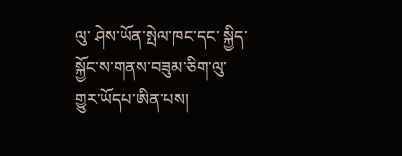ལུ་ ཤེས་ཡོན་སྤེལ་ཁང་དང་ སྐྱིད་སྐྱོང་ས་གནས་བཟུམ་ཅིག་ལུ་ གྱུར་ཡོདཔ་ཨིན་པས།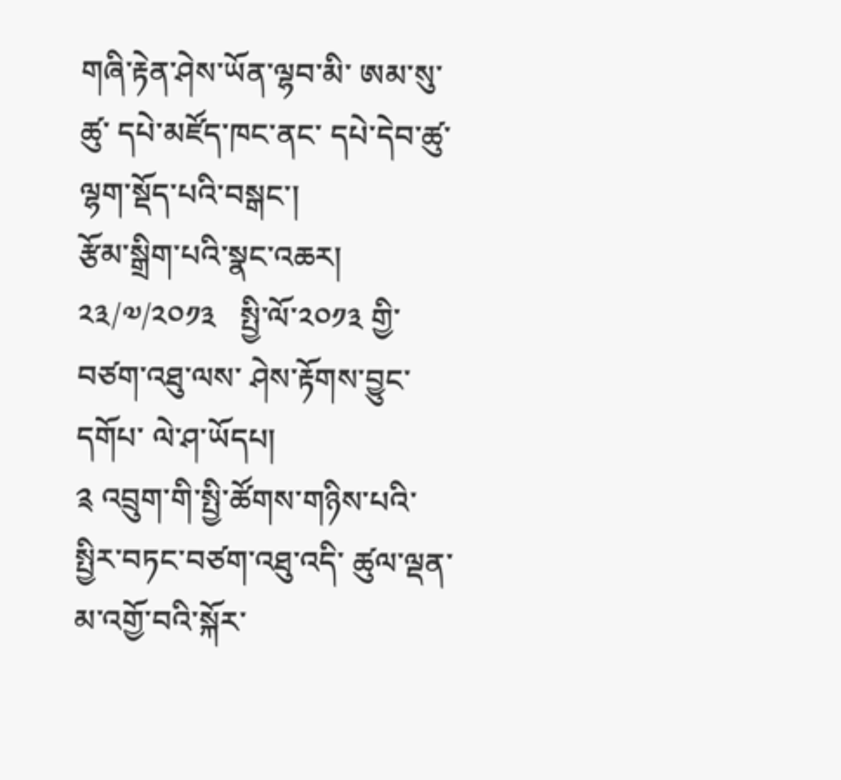གཞི་རྟེན་ཤེས་ཡོན་ལྷབ་མི་ ཨམ་སུ་ཚུ་ དཔེ་མཛོད་ཁང་ནང་ དཔེ་དེབ་ཚུ་ ལྷག་སྡོད་པའི་བསྒང་།
རྩོམ་སྒྲིག་པའི་སྣང་འཆར།
༢༣/༧/༢༠༡༣   སྤྱི་ལོ་༢༠༡༣ གྱི་ བཙག་འཐུ་ལས་ ཤེས་རྟོགས་བྱུང་དགོཔ་ ལེ་ཤ་ཡོདཔ།
༉ འབྲུག་གི་སྤྱི་ཚོགས་གཉིས་པའི་ སྤྱིར་བཏང་བཙག་འཐུ་འདི་ ཚུལ་ལྡན་མ་འགྱོ་བའི་སྐོར་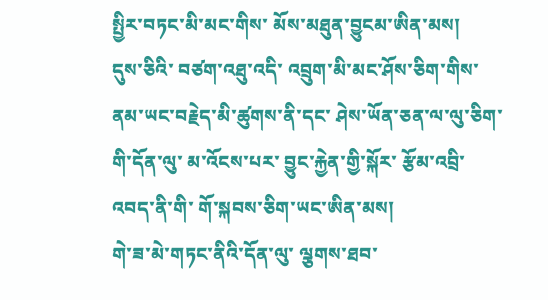སྤྱིར་བཏང་མི་མང་གིས་ མོས་མཐུན་བྱུངམ་ཨིན་མས།
དུས་ཅིའི་ བཙག་འཐུ་འདི་ འབྲུག་མི་མང་ཤོས་ཅིག་གིས་ ནམ་ཡང་བརྗེད་མི་ཚུགས་ནི་དང་ ཤེས་ཡོན་ཅན་ལ་ལུ་ཅིག་གི་དོན་ལུ་ མ་འོངས་པར་ བྱུང་རྐྱེན་གྱི་སྐོར་ རྩོམ་འབྲི་འབད་ནི་གི་ གོ་སྐབས་ཅིག་ཡང་ཨིན་མས།
གེ་ཟ་མེ་གཏང་ནིའི་དོན་ལུ་ ལྕགས་ཐབ་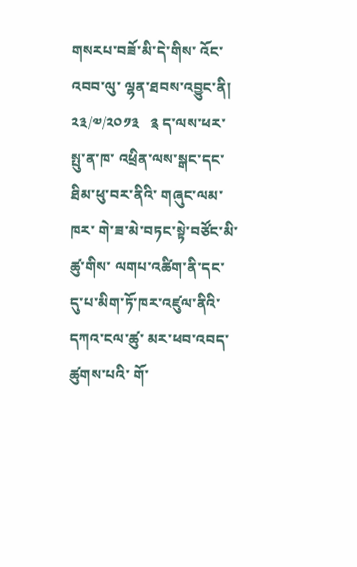གསརཔ་བཟོ་མི་དེ་གིས་ འོང་འབབ་ལུ་ ལྷན་ཐབས་འབྱུང་ནི།
༢༣/༧/༢༠༡༣   ༉ ད་ལས་ཕར་ སྤུ་ན་ཁ་ འཕྲིན་ལས་སྒང་དང་ ཐིམ་ཕུ་བར་ནིའི་ གཞུང་ལམ་ཁར་ གེ་ཟ་མེ་བཏང་སྟེ་བཙོང་མི་ཚུ་གིས་ ལགཔ་འཚིག་ནི་དང་ དུ་པ་མིག་ཏོ་ཁར་འཛུལ་ནིའི་ དཀའ་ངལ་ཚུ་ མར་ཕབ་འབད་ཚུགས་པའི་ གོ་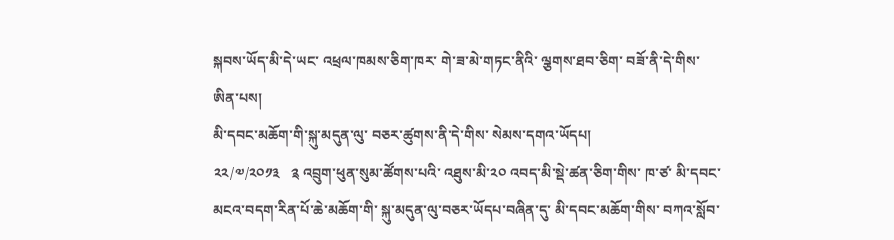སྐབས་ཡོད་མི་དེ་ཡང་ འཕྲལ་ཁམས་ཅིག་ཁར་ གེ་ཟ་མེ་གཏང་ནིའི་ ལྕགས་ཐབ་ཅིག་ བཟོ་ནི་དེ་གིས་ཨིན་པས།
མི་དབང་མཆོག་གི་སྐུ་མདུན་ལུ་ བཅར་ཚུགས་ནི་དེ་གིས་ སེམས་དགའ་ཡོདཔ།
༢༢/༧/༢༠༡༣   ༉ འབྲུག་ཕུན་སུམ་ཚོགས་པའི་ འཐུས་མི་༢༠ འབད་མི་སྡེ་ཚན་ཅིག་གིས་ ཁ་ཙ་ མི་དབང་མངའ་བདག་རིན་པོ་ཆེ་མཆོག་གི་ སྐུ་མདུན་ལུ་བཅར་ཡོདཔ་བཞིན་དུ་ མི་དབང་མཆོག་གིས་ བཀའ་སློབ་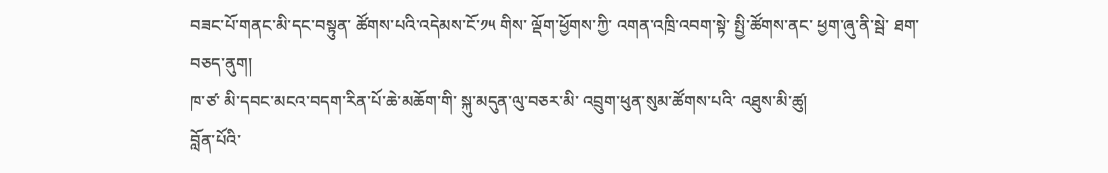བཟང་པོ་གནང་མི་དང་བསྟུན་ ཚོགས་པའི་འདེམས་ངོ་༡༥ གིས་ ལྡོག་ཕྱོགས་ཀྱི་ འགན་འཁྲི་འབག་སྟེ་ སྤྱི་ཚོགས་ནང་ ཕྱག་ཞུ་ནི་སྦེ་ ཐག་བཅད་ནུག།
ཁ་ཙ་ མི་དབང་མངའ་བདག་རིན་པོ་ཆེ་མཆོག་གི་ སྐུ་མདུན་ལུ་བཅར་མི་ འབྲུག་ཕུན་སུམ་ཚོགས་པའི་ འཐུས་མི་ཚུ།
བློན་པོའི་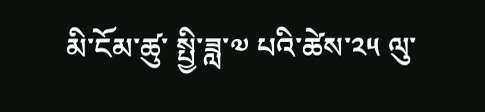མི་ངོམ་ཚུ་ སྤྱི་ཟླ་༧ པའི་ཚེས་༢༥ ལུ་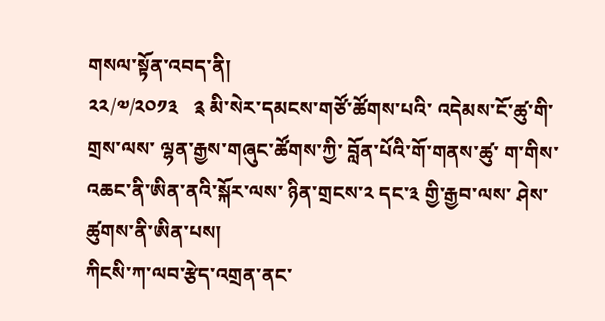གསལ་སྟོན་འབད་ནི།
༢༢/༧/༢༠༡༣   ༉ མི་སེར་དམངས་གཙོ་ཚོགས་པའི་ འདེམས་ངོ་ཚུ་གི་གྲས་ལས་ ལྷན་རྒྱས་གཞུང་ཚོགས་ཀྱི་ བློན་པོའི་གོ་གནས་ཚུ་ ག་གིས་འཆང་ནི་ཨིན་ནའི་སྐོར་ལས་ ཉིན་གྲངས་༢ དང་༣ གྱི་རྒྱབ་ལས་ ཤེས་ཚུགས་ནི་ཨིན་པས།
ཀིངསི་ཀ་ལབ་རྩེད་འགྲན་ནང་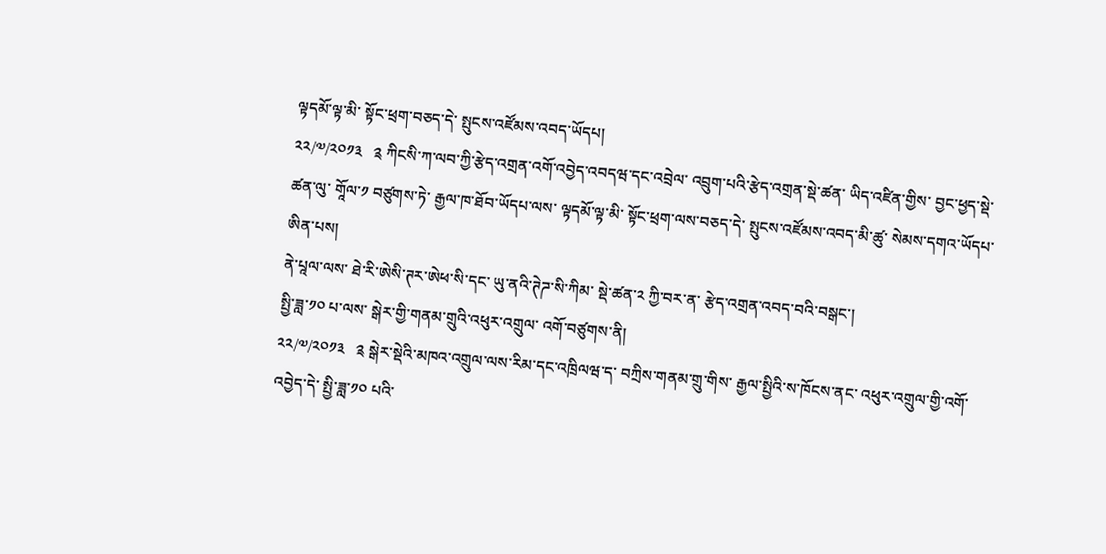ལྟདམོ་ལྟ་མི་ སྟོང་ཕྲག་བཅད་དེ་ སྤུངས་འཛོམས་འབད་ཡོདཔ།
༢༢/༧/༢༠༡༣   ༉ ཀིངསི་ཀ་ལབ་ཀྱི་རྩེད་འགྲན་འགོ་འབྱེད་འབདཝ་དང་འབྲེལ་ འབྲུག་པའི་རྩེད་འགྲན་སྡེ་ཚན་ ཡིད་འཛིན་གྱིས་ བྱང་ཕྱད་སྡེ་ཚན་ལུ་ གཱོལ་༡ བཙུགས་ཏེ་ རྒྱལ་ཁ་ཐོབ་ཡོདཔ་ལས་ ལྟདམོ་ལྟ་མི་ སྟོང་ཕྲག་ལས་བཅད་དེ་ སྤུངས་འཛོམས་འབད་མི་ཚུ་ སེམས་དགའ་ཡོདཔ་ཨིན་པས།
ནེ་པཱལ་ལས་ ཐེ་རི་ཨེསི་ཊར་ཨེཕ་སི་དང་ ཡུ་ནའི་ཊེཌ་སི་ཀིམ་ སྡེ་ཚན་༢ ཀྱི་བར་ན་ རྩེད་འགྲན་འབད་བའི་བསྒང་།
སྤྱི་ཟླ་༡༠ པ་ལས་ སྒེར་གྱི་གནམ་གྲུའི་འཕུར་འགྲུལ་ འགོ་བཙུགས་ནི།
༢༢/༧/༢༠༡༣   ༉ སྒེར་སྡེའི་མཁའ་འགྲུལ་ལས་རིམ་དང་འཁྲིལཝ་ད་ བཀྲིས་གནམ་གྲུ་གིས་ རྒྱལ་སྤྱིའི་ས་ཁོངས་ནང་ འཕུར་འགྲུལ་གྱི་འགོ་འབྱེད་དེ་ སྤྱི་ཟླ་༡༠ པའི་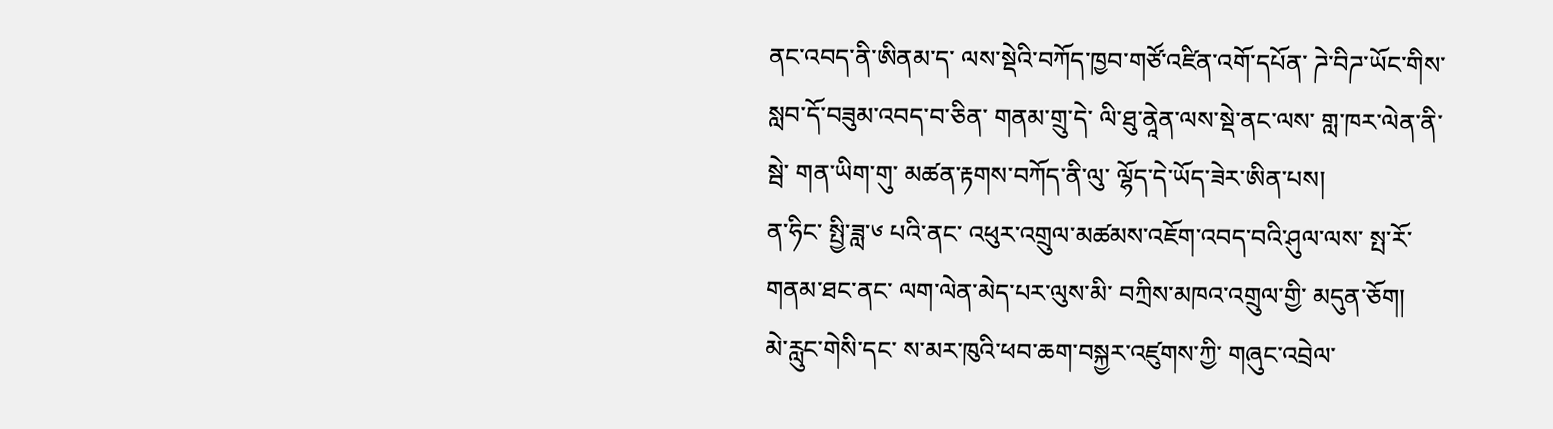ནང་འབད་ནི་ཨིནམ་ད་ ལས་སྡེའི་བཀོད་ཁྱབ་གཙོ་འཛིན་འགོ་དཔོན་ ཌེ་བིཌ་ཡོང་གིས་ སླབ་དོ་བཟུམ་འབད་བ་ཅིན་ གནམ་གྲུ་དེ་ ལི་ཐུ་ནཱེན་ལས་སྡེ་ནང་ལས་ གླ་ཁར་ལེན་ནི་སྦེ་ གན་ཡིག་གུ་ མཚན་རྟགས་བཀོད་ནི་ལུ་ ལྷོད་དེ་ཡོད་ཟེར་ཨིན་པས།
ན་ཧིང་ སྤྱི་ཟླ་༦ པའི་ནང་ འཕུར་འགྲུལ་མཚམས་འཇོག་འབད་བའི་ཤུལ་ལས་ སྤ་རོ་གནམ་ཐང་ནང་ ལག་ལེན་མེད་པར་ལུས་མི་ བཀྲིས་མཁའ་འགྲུལ་གྱི་ མདུན་ཅོག།
མེ་རླུང་གེསི་དང་ ས་མར་ཁུའི་ཕབ་ཆག་བསྐྱར་འཛུགས་ཀྱི་ གཞུང་འབྲེལ་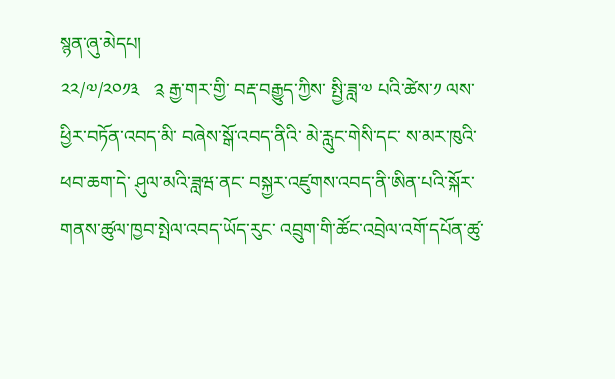སྙན་ཞུ་མེདཔ།
༢༢/༧/༢༠༡༣   ༉ རྒྱ་གར་གྱི་ བརྡ་བརྒྱུད་ཀྱིས་ སྤྱི་ཟླ་༧ པའི་ཚེས་༡ ལས་ ཕྱིར་བཏོན་འབད་མི་ བཞེས་སྒོ་འབད་ནིའི་ མེ་རླུང་གེསི་དང་ ས་མར་ཁུའི་ཕབ་ཆག་དེ་ ཤུལ་མའི་ཟླཝ་ནང་ བསྐྱར་འཛུགས་འབད་ནི་ཨིན་པའི་སྐོར་ གནས་ཚུལ་ཁྱབ་སྤེལ་འབད་ཡོད་རུང་ འབྲུག་གི་ཚོང་འབྲེལ་འགོ་དཔོན་ཚུ་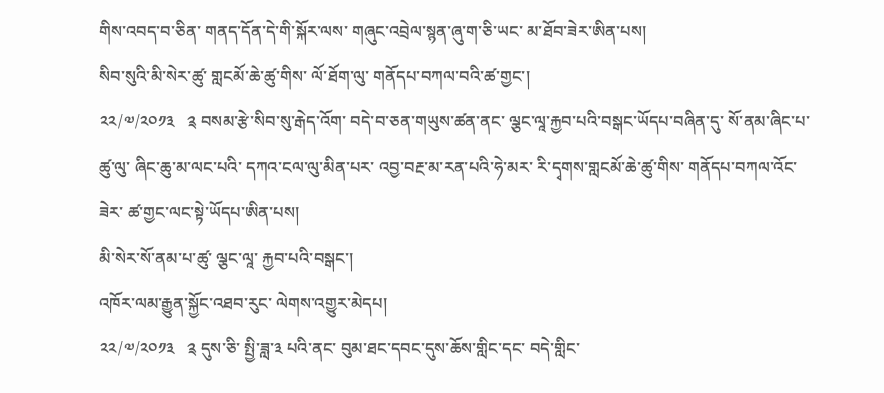གིས་འབད་བ་ཅིན་ གནད་དོན་དེ་གི་སྐོར་ལས་ གཞུང་འབྲེལ་སྙན་ཞུ་ག་ཅི་ཡང་ མ་ཐོབ་ཟེར་ཨིན་པས།
སིབ་སུའི་མི་སེར་ཚུ་ གླངམོ་ཆེ་ཚུ་གིས་ ལོ་ཐོག་ལུ་ གནོདཔ་བཀལ་བའི་ཚ་གྱང་།
༢༢/༧/༢༠༡༣   ༉ བསམ་རྩེ་སིབ་སུ་རྒེད་འོག་ བདེ་བ་ཅན་གཡུས་ཚན་ནང་ ལྕང་ལཱ་རྐྱབ་པའི་བསྒང་ཡོདཔ་བཞིན་དུ་ སོ་ནམ་ཞིང་པ་ཚུ་ལུ་ ཞིང་ཆུ་མ་ལང་པའི་ དཀའ་ངལ་ལུ་མིན་པར་ འབྱ་བརྔ་མ་རན་པའི་ཧེ་མར་ རི་དྭགས་གླངམོ་ཆེ་ཚུ་གིས་ གནོདཔ་བཀལ་འོང་ཟེར་ ཚ་གྱང་ལང་སྟེ་ཡོདཔ་ཨིན་པས།
མི་སེར་སོ་ནམ་པ་ཚུ་ ལྕང་ལཱ་ རྐྱབ་པའི་བསྒང་།
འཁོར་ལམ་རྒྱུན་སྐྱོང་འཐབ་རུང་ ལེགས་འགྱུར་མེདཔ།
༢༢/༧/༢༠༡༣   ༉ དུས་ཅི་ སྤྱི་ཟླ་༣ པའི་ནང་ བུམ་ཐང་དབང་དུས་ཆོས་གླིང་དང་ བདེ་གླིང་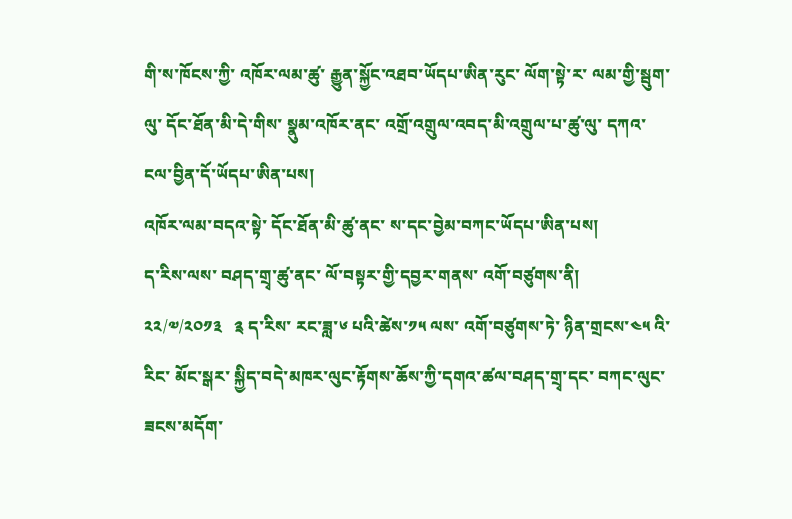གི་ས་ཁོངས་ཀྱི་ འཁོར་ལམ་ཚུ་ རྒྱུན་སྐྱོང་འཐབ་ཡོདཔ་ཨིན་རུང་ ལོག་སྟེ་ར་ ལམ་གྱི་སྦུག་ལུ་ དོང་ཐོན་མི་དེ་གིས་ སྣུམ་འཁོར་ནང་ འགྲོ་འགྲུལ་འབད་མི་འགྲུལ་པ་ཚུ་ལུ་ དཀའ་ངལ་བྱིན་དོ་ཡོདཔ་ཨིན་པས།
འཁོར་ལམ་བདའ་སྟེ་ དོང་ཐོན་མི་ཚུ་ནང་ ས་དང་བྱེམ་བཀང་ཡོདཔ་ཨིན་པས།
ད་རིས་ལས་ བཤད་གྲྭ་ཚུ་ནང་ ལོ་བསྟར་གྱི་དབྱར་གནས་ འགོ་བཙུགས་ནི།
༢༢/༧/༢༠༡༣   ༉ ད་རིས་ རང་ཟླ་༦ པའི་ཚེས་༡༥ ལས་ འགོ་བཙུགས་ཏེ་ ཉིན་གྲངས་༤༥ འི་རིང་ མོང་སྒར་ སྐྱིད་བདེ་མཁར་ལུང་རྟོགས་ཆོས་ཀྱི་དགའ་ཚལ་བཤད་གྲྭ་དང་ བཀང་ལུང་ཟངས་མདོག་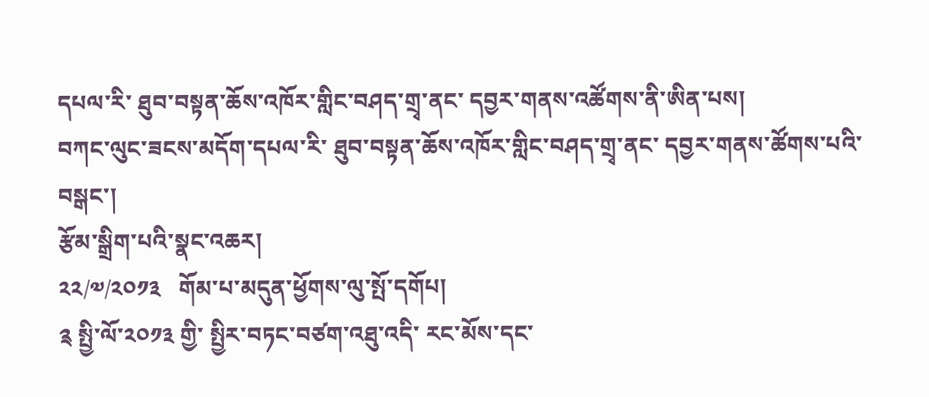དཔལ་རི་ ཐུབ་བསྟན་ཆོས་འཁོར་གླིང་བཤད་གྲྭ་ནང་ དབྱར་གནས་འཚོགས་ནི་ཨིན་པས།
བཀང་ལུང་ཟངས་མདོག་དཔལ་རི་ ཐུབ་བསྟན་ཆོས་འཁོར་གླིང་བཤད་གྲྭ་ནང་ དབྱར་གནས་ཚོགས་པའི་བསྒང་།
རྩོམ་སྒྲིག་པའི་སྣང་འཆར།
༢༢/༧/༢༠༡༣   གོམ་པ་མདུན་ཕྱོགས་ལུ་སྤོ་དགོཔ།
༉ སྤྱི་ལོ་༢༠༡༣ གྱི་ སྤྱིར་བཏང་བཙག་འཐུ་འདི་ རང་མོས་དང་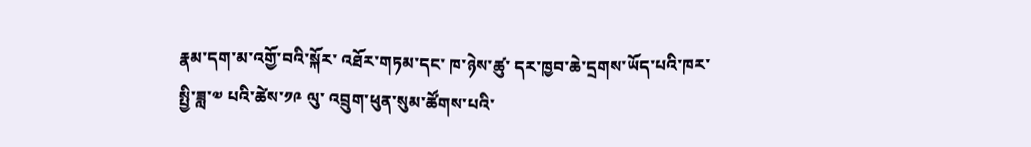རྣམ་དག་མ་འགྱོ་བའི་སྐོར་ འཐོར་གཏམ་དང་ ཁ་ཉེས་ཚུ་ དར་ཁྱབ་ཆེ་དྲགས་ཡོད་པའི་ཁར་ སྤྱི་ཟླ་༧ པའི་ཚེས་༡༩ ལུ་ འབྲུག་ཕུན་སུམ་ཚོགས་པའི་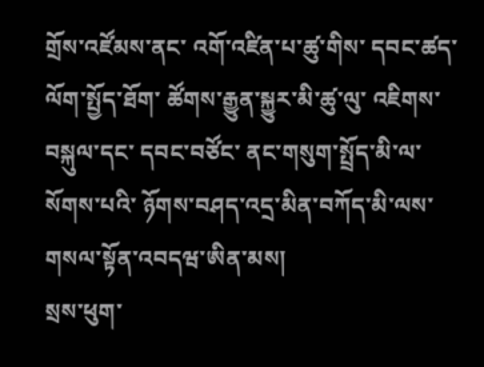གྲོས་འཛོམས་ནང་ འགོ་འཛིན་པ་ཚུ་གིས་ དབང་ཚད་ལོག་སྤྱོད་ཐོག་ ཚོགས་རྒྱུན་སྐྱུར་མི་ཚུ་ལུ་ འཇིགས་བསྐུལ་དང་ དབང་བཙོང་ ནང་གསུག་སྤྲོད་མི་ལ་སོགས་པའི་ ཉོགས་བཤད་འདྲ་མིན་བཀོད་མི་ལས་ གསལ་སྟོན་འབདཝ་ཨིན་མས།
སྲས་ཕུག་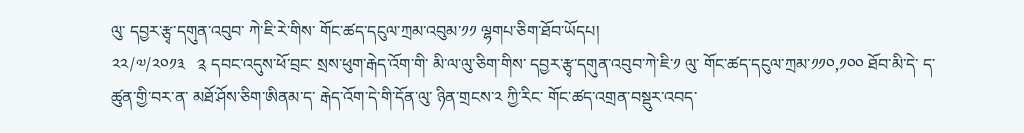ལུ་ དབྱར་རྩྭ་དགུན་འབུབ་ ཀེ་ཇི་རེ་གིས་ གོང་ཚད་དངུལ་ཀྲམ་འབུམ་༡༡ ལྷགཔ་ཅིག་ཐོབ་ཡོདཔ།
༢༢/༧/༢༠༡༣   ༉ དབང་འདུས་ཕོ་བྲང་ སྲས་ཕུག་རྒེད་འོག་གི་ མི་ལ་ལུ་ཅིག་གིས་ དབྱར་རྩྭ་དགུན་འབུབ་ཀེ་ཇི་༡ ལུ་ གོང་ཚད་དངུལ་ཀྲམ་༡༡༠,༡༠༠ ཐོབ་མི་དེ་ ད་ཚུན་གྱི་བར་ན་ མཐོ་ཤོས་ཅིག་ཨིནམ་ད་ རྒེད་འོག་དེ་གི་དོན་ལུ་ ཉིན་གྲངས་༢ ཀྱི་རིང་ གོང་ཚད་འགྲན་བསྡུར་འབད་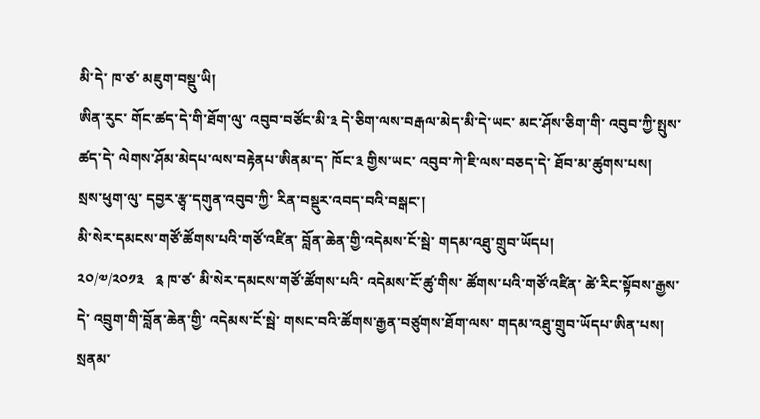མི་དེ་ ཁ་ཙ་ མཇུག་བསྡུ་ཡི།
ཨིན་རུང་ གོང་ཚད་དེ་གི་ཐོག་ལུ་ འབུབ་བཙོང་མི་༣ དེ་ཅིག་ལས་བརྒལ་མེད་མི་དེ་ཡང་ མང་ཤོས་ཅིག་གི་ འབུབ་ཀྱི་སྤུས་ཚད་དེ་ ལེགས་ཤོམ་མེདཔ་ལས་བརྟེནཔ་ཨིནམ་ད་ ཁོང་༣ གྱིས་ཡང་ འབུབ་ཀེ་ཇི་ལས་བཅད་དེ་ ཐོབ་མ་ཚུགས་པས།
སྲས་ཕུག་ལུ་ དབྱར་རྩྭ་དགུན་འབུབ་ཀྱི་ རིན་བསྡུར་འབད་བའི་བསྒང་།
མི་སེར་དམངས་གཙོ་ཚོགས་པའི་གཙོ་འཛིན་ བློན་ཆེན་གྱི་འདེམས་ངོ་སྦེ་ གདམ་འཐུ་གྲུབ་ཡོདཔ།
༢༠/༧/༢༠༡༣   ༉ ཁ་ཙ་ མི་སེར་དམངས་གཙོ་ཚོགས་པའི་ འདེམས་ངོ་ཚུ་གིས་ ཚོགས་པའི་གཙོ་འཛིན་ ཚེ་རིང་སྟོབས་རྒྱས་དེ་ འབྲུག་གི་བློན་ཆེན་གྱི་ འདེམས་ངོ་སྦེ་ གསང་བའི་ཚོགས་རྒྱན་བཙུགས་ཐོག་ལས་ གདམ་འཐུ་གྲུབ་ཡོདཔ་ཨིན་པས།
སྲནམ་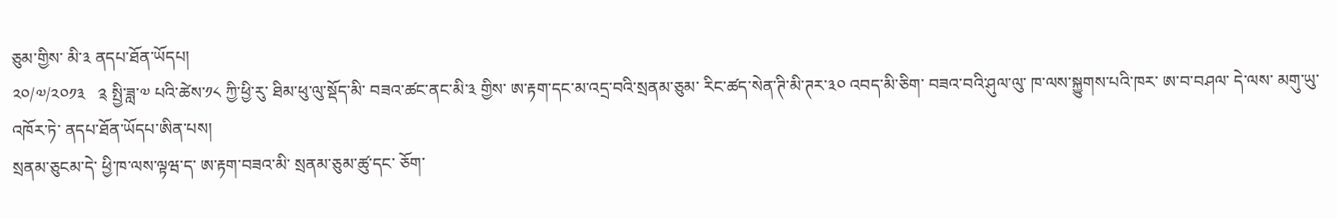ཅུམ་གྱིས་ མི་༣ ནདཔ་ཐོན་ཡོདཔ།
༢༠/༧/༢༠༡༣   ༉ སྤྱི་ཟླ་༧ པའི་ཚེས་༡༨ ཀྱི་ཕྱི་རུ་ ཐིམ་ཕུ་ལུ་སྡོད་མི་ བཟའ་ཚང་ནང་མི་༣ གྱིས་ ཨ་རྟག་དང་མ་འདྲ་བའི་སྲནམ་ཅུམ་ རིང་ཚད་སེན་ཊི་མི་ཊར་༣༠ འབད་མི་ཅིག་ བཟའ་བའི་ཤུལ་ལུ་ ཁ་ལས་སྐྱུགས་པའི་ཁར་ ཨ་བ་བཤལ་ དེ་ལས་ མགུ་ཡུ་འཁོར་ཏེ་ ནདཔ་ཐོན་ཡོདཔ་ཨིན་པས།
སྲནམ་ཅུངམ་དེ་ ཕྱི་ཁ་ལས་ལྟཝ་ད་ ཨ་རྟག་བཟའ་མི་ སྲནམ་ཅུམ་ཚུ་དང་ ཅོག་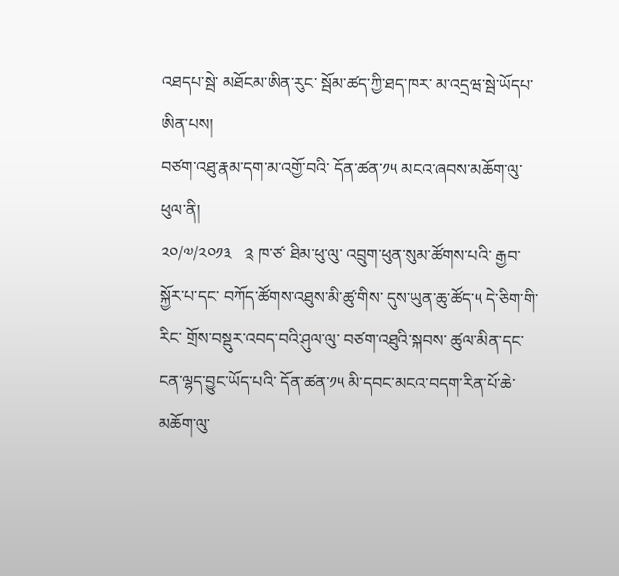འཐདཔ་སྦེ་ མཐོངམ་ཨིན་རུང་ སྦོམ་ཚད་ཀྱི་ཐད་ཁར་ མ་འདྲཝ་སྦེ་ཡོདཔ་ཨིན་པས།
བཙག་འཐུ་རྣམ་དག་མ་འགྱོ་བའི་ དོན་ཚན་༡༥ མངའ་ཞབས་མཆོག་ལུ་ཕུལ་ནི།
༢༠/༧/༢༠༡༣   ༉ ཁ་ཙ་ ཐིམ་ཕུ་ལུ་ འབྲུག་ཕུན་སུམ་ཚོགས་པའི་ རྒྱབ་སྐྱོར་པ་དང་ བཀོད་ཚོགས་འཐུས་མི་ཚུ་གིས་ དུས་ཡུན་ཆུ་ཚོད་༥ དེ་ཅིག་གི་རིང་ གྲོས་བསྡུར་འབད་བའི་ཤུལ་ལུ་ བཙག་འཐུའི་སྐབས་ ཚུལ་མིན་དང་ ངན་ལྷད་བྱུང་ཡོད་པའི་ དོན་ཚན་༡༥ མི་དབང་མངའ་བདག་རིན་པོ་ཆེ་མཆོག་ལུ་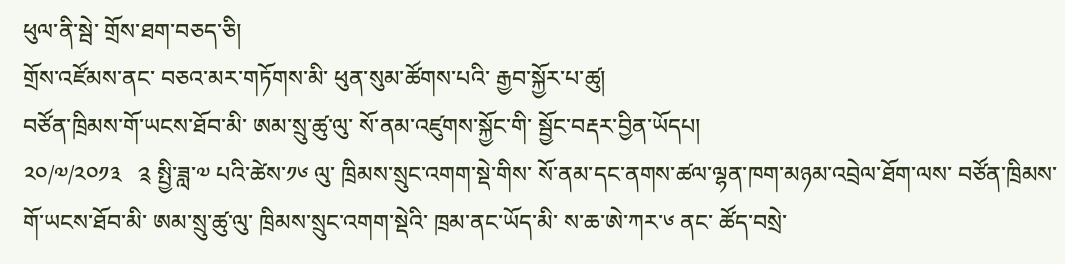ཕུལ་ནི་སྦེ་ གྲོས་ཐག་བཅད་ཅི།
གྲོས་འཛོམས་ནང་ བཅའ་མར་གཏོགས་མི་ ཕུན་སུམ་ཚོགས་པའི་ རྒྱབ་སྐྱོར་པ་ཚུ།
བཙོན་ཁྲིམས་གོ་ཡངས་ཐོབ་མི་ ཨམ་སྲུ་ཚུ་ལུ་ སོ་ནམ་འཛུགས་སྐྱོང་གི་ སྦྱོང་བརྡར་བྱིན་ཡོདཔ།
༢༠/༧/༢༠༡༣   ༉ སྤྱི་ཟླ་༧ པའི་ཚེས་༡༦ ལུ་ ཁྲིམས་སྲུང་འགག་སྡེ་གིས་ སོ་ནམ་དང་ནགས་ཚལ་ལྷན་ཁག་མཉམ་འབྲེལ་ཐོག་ལས་ བཙོན་ཁྲིམས་གོ་ཡངས་ཐོབ་མི་ ཨམ་སྲུ་ཚུ་ལུ་ ཁྲིམས་སྲུང་འགག་སྡེའི་ ཁྲམ་ནང་ཡོད་མི་ ས་ཆ་ཨེ་ཀར་༦ ནང་ ཚོད་བསྲེ་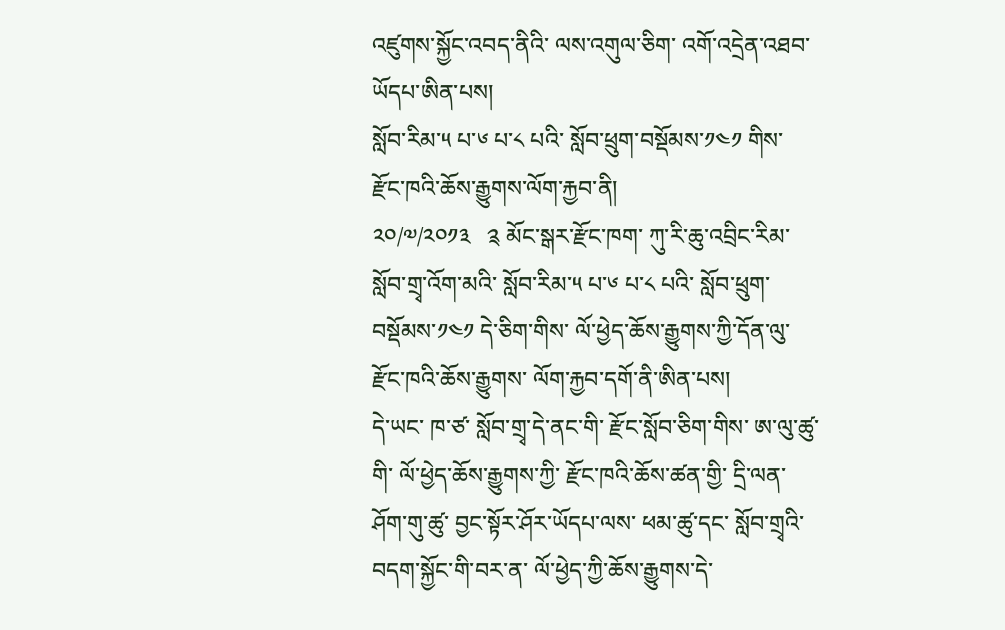འཛུགས་སྐྱོང་འབད་ནིའི་ ལས་འགུལ་ཅིག་ འགོ་འདྲེན་འཐབ་ཡོདཔ་ཨིན་པས།
སློབ་རིམ་༥ པ་༦ པ་༨ པའི་ སློབ་ཕྲུག་བསྡོམས་༡༤༡ གིས་ རྫོང་ཁའི་ཆོས་རྒྱུགས་ལོག་རྐྱབ་ནི།
༢༠/༧/༢༠༡༣   ༉ མོང་སྒར་རྫོང་ཁག་ ཀུ་རི་ཆུ་འབྲིང་རིམ་སློབ་གྲྭ་འོག་མའི་ སློབ་རིམ་༥ པ་༦ པ་༨ པའི་ སློབ་ཕྲུག་བསྡོམས་༡༤༡ དེ་ཅིག་གིས་ ལོ་ཕྱེད་ཆོས་རྒྱུགས་ཀྱི་དོན་ལུ་ རྫོང་ཁའི་ཆོས་རྒྱུགས་ ལོག་རྐྱབ་དགོ་ནི་ཨིན་པས།
དེ་ཡང་ ཁ་ཙ་ སློབ་གྲྭ་དེ་ནང་གི་ རྫོང་སློབ་ཅིག་གིས་ ཨ་ལུ་ཚུ་གི་ ལོ་ཕྱེད་ཆོས་རྒྱུགས་ཀྱི་ རྫོང་ཁའི་ཆོས་ཚན་གྱི་ དྲི་ལན་ཤོག་གུ་ཚུ་ བྱང་སྟོར་ཤོར་ཡོདཔ་ལས་ ཕམ་ཚུ་དང་ སློབ་གྲྭའི་བདག་སྐྱོང་གི་བར་ན་ ལོ་ཕྱེད་ཀྱི་ཆོས་རྒྱུགས་དེ་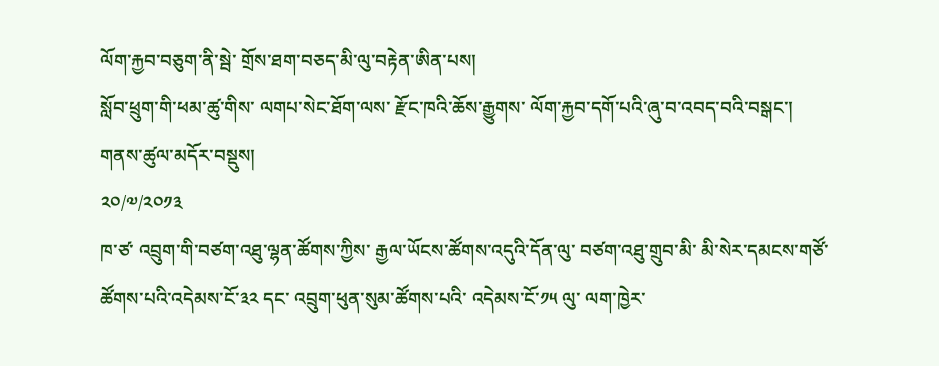ལོག་རྐྱབ་བཅུག་ནི་སྦེ་ གྲོས་ཐག་བཅད་མི་ལུ་བརྟེན་ཨིན་པས།
སློབ་ཕྲུག་གི་ཕམ་ཚུ་གིས་ ལགཔ་སེང་ཐོག་ལས་ རྫོང་ཁའི་ཆོས་རྒྱུགས་ ལོག་རྐྱབ་དགོ་པའི་ཞུ་བ་འབད་བའི་བསྒང་།
གནས་ཚུལ་མདོར་བསྡུས།
༢༠/༧/༢༠༡༣
ཁ་ཙ་ འབྲུག་གི་བཙག་འཐུ་ལྷན་ཚོགས་ཀྱིས་ རྒྱལ་ཡོངས་ཚོགས་འདུའི་དོན་ལུ་ བཙག་འཐུ་གྲུབ་མི་ མི་སེར་དམངས་གཙོ་ཚོགས་པའི་འདེམས་ངོ་༣༢ དང་ འབྲུག་ཕུན་སུམ་ཚོགས་པའི་ འདེམས་ངོ་༡༥ ལུ་ ལག་ཁྱེར་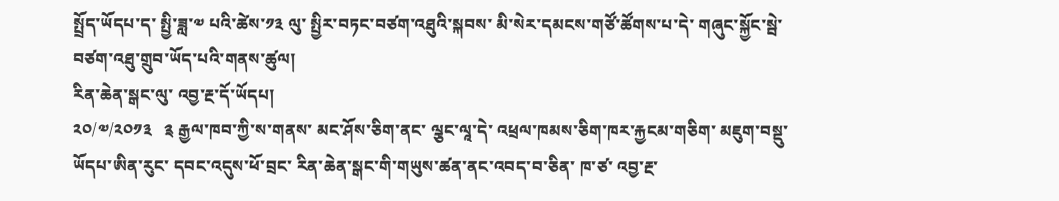སྤྲོད་ཡོདཔ་ད་ སྤྱི་ཟླ་༧ པའི་ཚེས་༡༣ ལུ་ སྤྱིར་བཏང་བཙག་འཐུའི་སྐབས་ མི་སེར་དམངས་གཙོ་ཚོགས་པ་དེ་ གཞུང་སྐྱོང་སྦེ་ བཙག་འཐུ་གྲུབ་ཡོད་པའི་གནས་ཚུལ།
རིན་ཆེན་སྒང་ལུ་ འབྱ་རྔ་དོ་ཡོདཔ།
༢༠/༧/༢༠༡༣   ༉ རྒྱལ་ཁབ་ཀྱི་ས་གནས་ མང་ཤོས་ཅིག་ནང་ ལྕང་ལཱ་དེ་ འཕྲལ་ཁམས་ཅིག་ཁར་རྐྱངམ་གཅིག་ མཇུག་བསྡུ་ཡོདཔ་ཨིན་རུང་ དབང་འདུས་ཕོ་བྲང་ རིན་ཆེན་སྒང་གི་གཡུས་ཚན་ནང་འབད་བ་ཅིན་ ཁ་ཙ་ འབྱ་རྔ་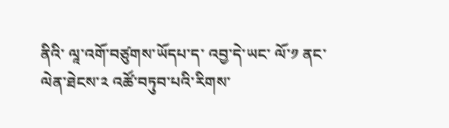ནིའི་ ལཱ་འགོ་བཙུགས་ཡོདཔ་ད་ འབྱ་དེ་ཡང་ ལོ་༡ ནང་ ལེན་ཐེངས་༢ འཚོ་བཏུབ་པའི་རིགས་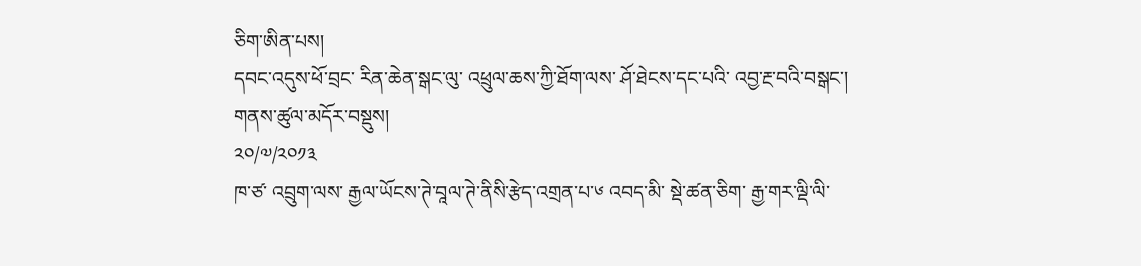ཅིག་ཨིན་པས།
དབང་འདུས་ཕོ་བྲང་ རིན་ཆེན་སྒང་ལུ་ འཕྲུལ་ཆས་ཀྱི་ཐོག་ལས་ ཤོ་ཐེངས་དང་པའི་ འབྱ་རྔ་བའི་བསྒང་།
གནས་ཚུལ་མདོར་བསྡུས།
༢༠/༧/༢༠༡༣
ཁ་ཙ་ འབྲུག་ལས་ རྒྱལ་ཡོངས་ཊེ་བཱལ་ཊེ་ནིསི་རྩེད་འགྲན་པ་༦ འབད་མི་ སྡེ་ཚན་ཅིག་ རྒྱ་གར་ལྡི་ལི་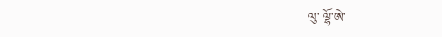ལུ་ ལྷོ་ཨེ་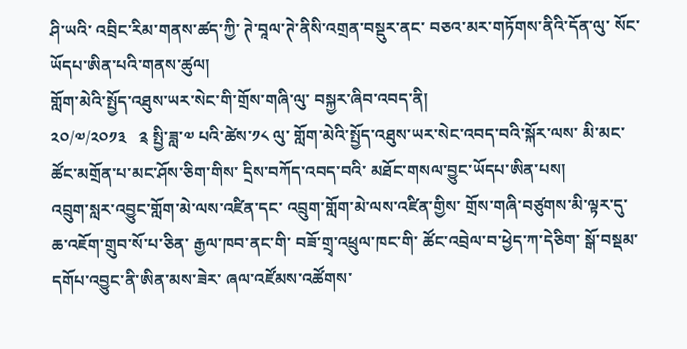ཤི་ཡའི་ འབྲིང་རིམ་གནས་ཚད་ཀྱི་ ཊེ་བཱལ་ཊེ་ནིསི་འགྲན་བསྡུར་ནང་ བཅའ་མར་གཏོགས་ནིའི་དོན་ལུ་ སོང་ཡོདཔ་ཨིན་པའི་གནས་ཚུལ།
གློག་མེའི་སྤྱོད་འཐུས་ཡར་སེང་གི་གྲོས་གཞི་ལུ་ བསྐྱར་ཞིབ་འབད་ནི།
༢༠/༧/༢༠༡༣   ༉ སྤྱི་ཟླ་༧ པའི་ཚེས་༡༨ ལུ་ གློག་མེའི་སྤྱོད་འཐུས་ཡར་སེང་འབད་བའི་སྐོར་ལས་ མི་མང་ ཚོང་མགྲོན་པ་མང་ཤོས་ཅིག་གིས་ དྲིས་བཀོད་འབད་བའི་ མཐོང་གསལ་བྱུང་ཡོདཔ་ཨིན་པས།
འབྲུག་སླར་འབྱུང་གློག་མེ་ལས་འཛིན་དང་ འབྲུག་གློག་མེ་ལས་འཛིན་གྱིས་ གྲོས་གཞི་བཙུགས་མི་ལྟར་དུ་ ཆ་འཇོག་གྲུབ་སོ་པ་ཅིན་ རྒྱལ་ཁབ་ནང་གི་ བཟོ་གྲྭ་འཕྲུལ་ཁང་གི་ ཚོང་འབྲེལ་བ་ཕྱེད་ཀ་དེཅིག་ སྒོ་བསྡམ་དགོཔ་འབྱུང་ནི་ཨིན་མས་ཟེར་ ཞལ་འཛོམས་འཚོགས་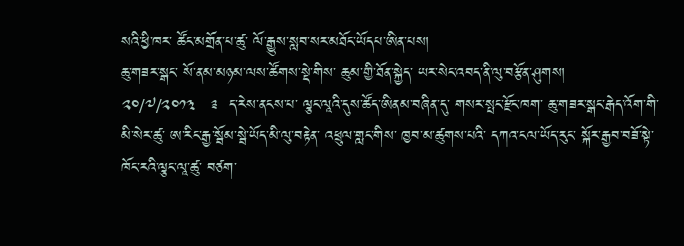སའི་ཕྱི་ཁར་ ཚོང་མགྲོན་པ་ཚུ་ ལོ་རྒྱུས་སླབ་སར་མཐོང་ཡོདཔ་ཨིན་པས།
ཆུ་གཟར་སྒང་ སོ་ནམ་མཉམ་ལས་ཚོགས་སྡེ་གིས་ ཆུམ་གྱི་ཐོན་སྐྱེད་ ཡར་སེང་འབད་ནི་ལུ་བརྩོན་ཤུགས།
༢༠/༧/༢༠༡༣   ༉  ད་རེས་ནངས་པ་ ལྕང་ལཱའི་དུས་ཚོད་ཨིནམ་བཞིན་དུ་ གསར་སྤང་རྫོང་ཁག་ ཆུ་གཟར་སྒང་རྒེད་འོག་གི་མི་སེར་ཚུ་ ཨ་རིང་རྒྱ་སྦོམ་སྦེ་ཡོད་མི་ལུ་བརྟེན་ འཕྲུལ་གླང་གིས་ ཁྱབ་མ་ཚུགས་པའི་ དཀའ་ངལ་ཡོད་རུང་ སྐོར་རྒྱབ་བཟོ་སྟེ་ ཁོང་རའི་ལྕང་ལཱ་ཚུ་ བཙག་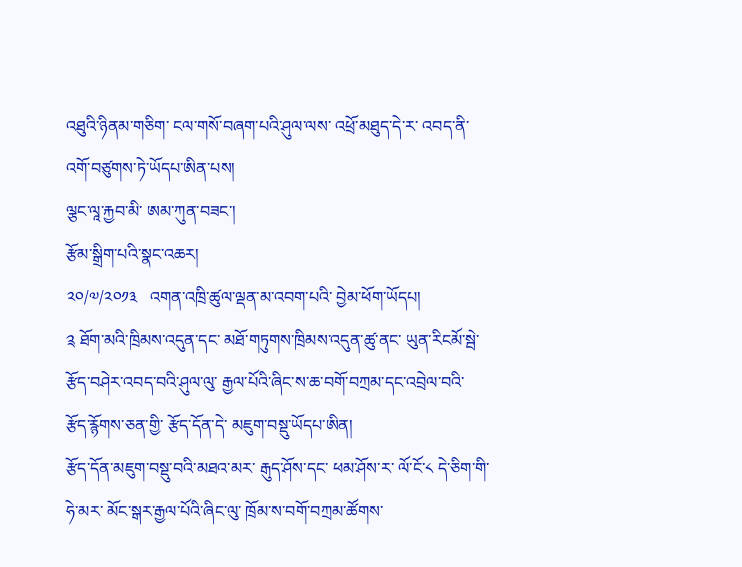འཐུའི་ཉིནམ་གཅིག་ ངལ་གསོ་བཞག་པའི་ཤུལ་ལས་ འཕྲོ་མཐུད་དེ་ར་ འབད་ནི་འགོ་བཙུགས་ཏེ་ཡོདཔ་ཨིན་པས།
ལྕང་ལཱ་རྐྱབ་མི་ ཨམ་ཀུན་བཟང་།
རྩོམ་སྒྲིག་པའི་སྣང་འཆར།
༢༠/༧/༢༠༡༣   འགན་འཁྲི་ཚུལ་ལྡན་མ་འབག་པའི་ བྱེམ་ཕོག་ཡོདཔ།
༉ ཐོག་མའི་ཁྲིམས་འདུན་དང་ མཐོ་གཏུགས་ཁྲིམས་འདུན་ཚུ་ནང་ ཡུན་རིངམོ་སྦེ་ རྩོད་བཤེར་འབད་བའི་ཤུལ་ལུ་ རྒྱལ་པོའི་ཞིང་ས་ཆ་བགོ་བཀྲམ་དང་འབྲེལ་བའི་ རྩོད་རྙོགས་ཅན་གྱི་ རྩོད་དོན་དེ་ མཇུག་བསྡུ་ཡོདཔ་ཨིན།
རྩོད་དོན་མཇུག་བསྡུ་བའི་མཐའ་མར་ རྒུད་ཤོས་དང་ ཕམ་ཤོས་ར་ ལོ་ངོ་༨ དེ་ཅིག་གི་ཧེ་མར་ མོང་སྒར་རྒྱལ་པོའི་ཞིང་ལུ་ ཁྲོམ་ས་བགོ་བཀྲམ་ཚོགས་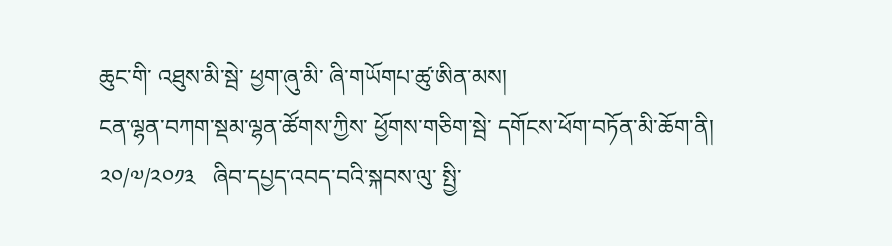ཆུང་གི་ འཐུས་མི་སྦེ་ ཕྱག་ཞུ་མི་ ཞི་གཡོགཔ་ཚུ་ཨིན་མས།
ངན་ལྷན་བཀག་སྡམ་ལྷན་ཚོགས་ཀྱིས་ ཕྱོགས་གཅིག་སྦེ་ དགོངས་ཕོག་བཏོན་མི་ཆོག་ནི།
༢༠/༧/༢༠༡༣   ཞིབ་དཔྱད་འབད་བའི་སྐབས་ལུ་ སྤྱི་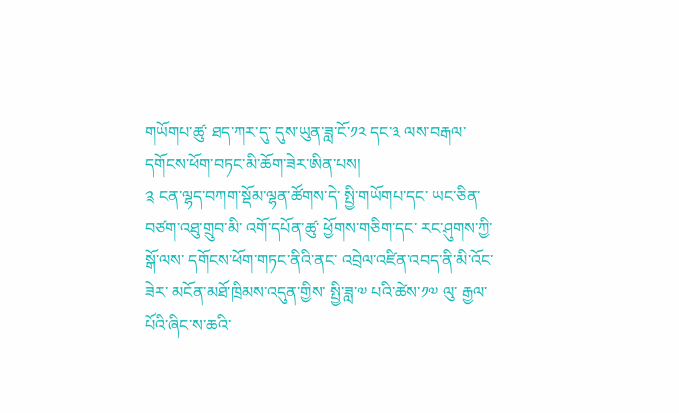གཡོགཔ་ཚུ་ ཐད་ཀར་དུ་ དུས་ཡུན་ཟླ་ངོ་༡༢ དང་༣ ལས་བརྒལ་ དགོངས་ཕོག་བཏང་མི་ཆོག་ཟེར་ཨིན་པས།
༉ ངན་ལྷད་བཀག་སྡོམ་ལྷན་ཚོགས་དེ་ སྤྱི་གཡོགཔ་དང་ ཡང་ཅིན་ བཙག་འཐུ་གྲུབ་མི་ འགོ་དཔོན་ཚུ་ ཕྱོགས་གཅིག་དང་ རང་ཤུགས་ཀྱི་སྒོ་ལས་ དགོངས་ཕོག་གཏང་ནིའི་ནང་ འབྲེལ་འཛིན་འབད་ནི་མི་འོང་ཟེར་ མངོན་མཐོ་ཁྲིམས་འདུན་གྱིས་ སྤྱི་ཟླ་༧ པའི་ཚེས་༡༧ ལུ་ རྒྱལ་པོའི་ཞིང་ས་ཆའི་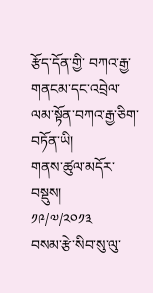རྩོད་དོན་གྱི་ བཀའ་རྒྱ་གནངམ་དང་འབྲེལ་ ལམ་སྟོན་བཀའ་རྒྱ་ཅིག་བཏོན་ཡི།
གནས་ཚུལ་མདོར་བསྡུས།
༡༩/༧/༢༠༡༣
བསམ་རྩེ་སིབ་སུ་ལུ་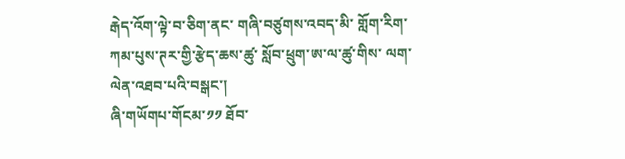རྒེད་འོག་ལྟེ་བ་ཅིག་ནང་ གཞི་བཙུགས་འབད་མི་ གློག་རིག་ཀམ་པུས་ཊར་གྱི་རྩེད་ཆས་ཚུ་ སློབ་ཕྲུག་ཨ་ལ་ཚུ་གིས་ ལག་ལེན་འཐབ་པའི་བསྒང་།
ཞི་གཡོགཔ་གོངམ་༡༡ ཐོབ་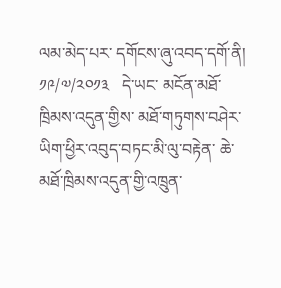ལམ་མེད་པར་ དགོངས་ཞུ་འབད་དགོ་ནི།
༡༩/༧/༢༠༡༣   དེ་ཡང་ མངོན་མཐོ་ཁྲིམས་འདུན་གྱིས་ མཐོ་གཏུགས་བཤེར་ཡིག་ཕྱིར་འབུད་བཏང་མི་ལུ་བརྟེན་ ཆེ་མཐོ་ཁྲིམས་འདུན་གྱི་འཁྲུན་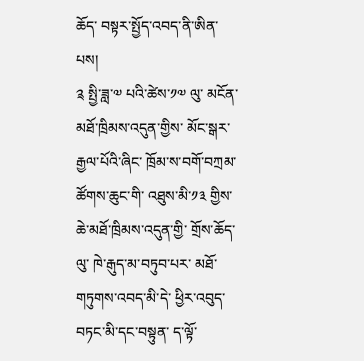ཆོད་ བསྟར་སྤྱོད་འབད་ནི་ཨིན་པས།
༉ སྤྱི་ཟླ་༧ པའི་ཚེས་༡༧ ལུ་ མངོན་མཐོ་ཁྲིམས་འདུན་གྱིས་ མོང་སྒར་རྒྱལ་པོའི་ཞིང་ ཁྲོམ་ས་བགོ་བཀྲམ་ཚོགས་ཆུང་གི་ འཐུས་མི་༡༣ གྱིས་ ཆེ་མཐོ་ཁྲིམས་འདུན་གྱི་ གྲོས་ཆོད་ལུ་ ཁེ་རྒུད་མ་བཏུབ་པར་ མཐོ་གཏུགས་འབད་མི་དེ་ ཕྱིར་འབུད་བཏང་མི་དང་བསྟུན་ ད་ལྟོ་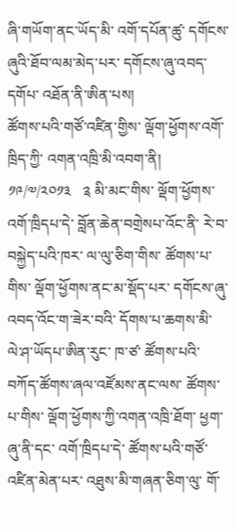ཞི་གཡོག་ནང་ཡོད་མི་ འགོ་དཔོན་ཚུ་ དགོངས་ཞུའི་ཐོབ་ལམ་མེད་པར་ དགོངས་ཞུ་འབད་དགོཔ་ འཐོན་ནི་ཨིན་པས།
ཚོགས་པའི་གཙོ་འཛིན་གྱིས་ ལྡོག་ཕྱོགས་འགོ་ཁྲིད་ཀྱི་ འགན་འཁྲི་མི་འབག་ནི།
༡༩/༧/༢༠༡༣   ༉ མི་མང་གིས་ ལྡོག་ཕྱོགས་འགོ་ཁྲིདཔ་དེ་ བློན་ཆེན་བགྲེསཔ་འོང་ནི་ རེ་བ་བསྐྱེད་པའི་ཁར་ ལ་ལུ་ཅིག་གིས་ ཚོགས་པ་གིས་ ལྡོག་ཕྱོགས་ནང་མ་སྡོད་པར་ དགོངས་ཞུ་འབད་འོང་ག་ཟེར་བའི་ དོགས་པ་ཆགས་མི་ ལེ་ཤ་ཡོདཔ་ཨིན་རུང་ ཁ་ཙ་ ཚོགས་པའི་ བཀོད་ཚོགས་ཞལ་འཛོམས་ནང་ལས་ ཚོགས་པ་གིས་ ལྡོག་ཕྱོགས་ཀྱི་འགན་འཁྲི་ཐོག་ ཕྱག་ཞུ་ནི་དང་ འགོ་ཁྲིདཔ་དེ་ ཚོགས་པའི་གཙོ་འཛིན་མེན་པར་ འཐུས་མི་གཞན་ཅིག་ལུ་ གོ་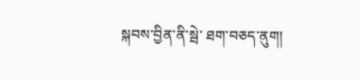སྐབས་བྱིན་ནི་སྦེ་ ཐག་བཅད་ནུག།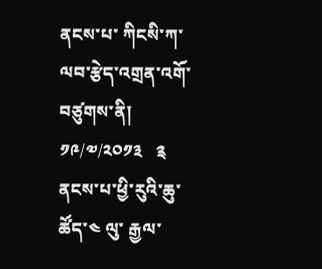ནངས་པ་ ཀིངསི་ཀ་ལབ་རྩེད་འགྲན་འགོ་བཙུགས་ནི།
༡༩/༧/༢༠༡༣   ༉ ནངས་པ་ཕྱི་རུའི་ཆུ་ཚོད་༤ ལུ་ རྒྱལ་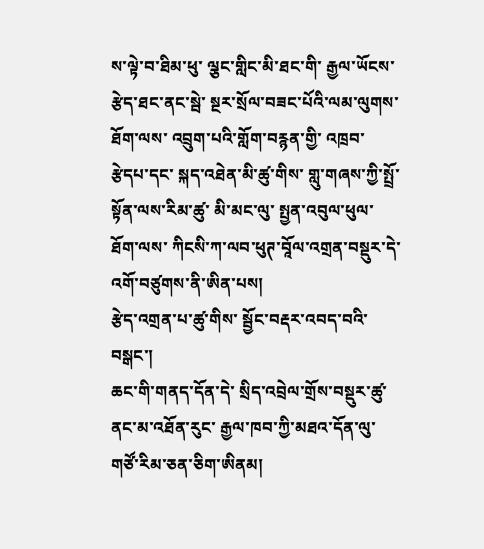ས་ལྟེ་བ་ཐིམ་ཕུ་ ལྕང་གླིང་མི་ཐང་གི་ རྒྱལ་ཡོངས་རྩེད་ཐང་ནང་སྦེ་ སྔར་སྲོལ་བཟང་པོའི་ལམ་ལུགས་ཐོག་ལས་ འབྲུག་པའི་གློག་བརྙན་གྱི་ འཁྲབ་རྩེདཔ་དང་ སྐད་འཐེན་མི་ཚུ་གིས་ གླུ་གཞས་ཀྱི་སྤྲོ་སྟོན་ལས་རིམ་ཚུ་ མི་མང་ལུ་ སྤྱན་འབུལ་ཕུལ་ཐོག་ལས་ ཀིངསི་ཀ་ལབ་ཕུཊ་བཱོལ་འགྲན་བསྡུར་དེ་ འགོ་བཙུགས་ནི་ཨིན་པས།
རྩེད་འགྲན་པ་ཚུ་གིས་ སྦྱོང་བརྡར་འབད་བའི་བསྒང་།
ཆང་གི་གནད་དོན་དེ་ སྲིད་འབྲེལ་གྲོས་བསྡུར་ཚུ་ནང་མ་འཐོན་རུང་ རྒྱལ་ཁབ་ཀྱི་མཐའ་དོན་ལུ་ གཙོ་རིམ་ཅན་ཅིག་ཨིནམ།